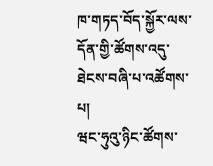ཁ་གཏད་བོད་སྐྱོར་ལས་དོན་གྱི་ཚོགས་འདུ་ཐེངས་བཞི་པ་འཚོགས་པ།
ཝང་ཧུའུ་ཉིང་ཚོགས་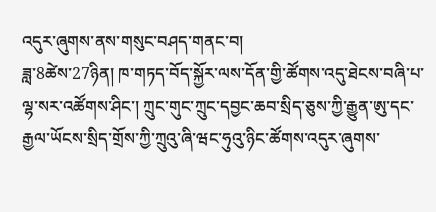འདུར་ཞུགས་ནས་གསུང་བཤད་གནང་བ།
ཟླ་8ཚེས་27ཉིན། ཁ་གཏད་བོད་སྐྱོར་ལས་དོན་གྱི་ཚོགས་འདུ་ཐེངས་བཞི་པ་ལྷ་སར་འཚོགས་ཤིང་། ཀྲུང་གུང་ཀྲུང་དབྱང་ཆབ་སྲིད་ཅུས་ཀྱི་རྒྱུན་ཨུ་དང་རྒྱལ་ཡོངས་སྲིད་གྲོས་ཀྱི་ཀྲུའུ་ཞི་ཝང་ཧུའུ་ཉིང་ཚོགས་འདུར་ཞུགས་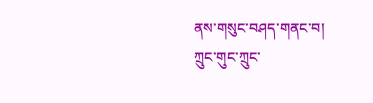ནས་གསུང་བཤད་གནང་བ།
ཀྲུང་གུང་ཀྲུང་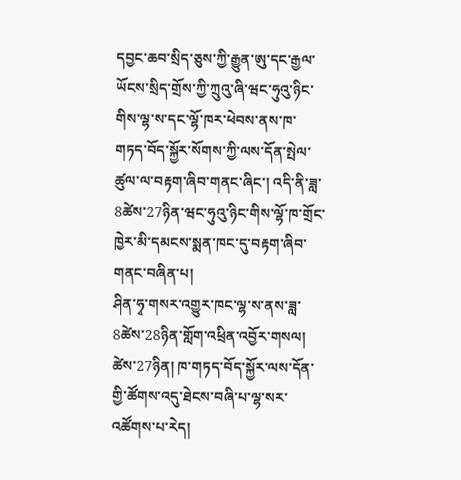དབྱང་ཆབ་སྲིད་ཅུས་ཀྱི་རྒྱུན་ཨུ་དང་རྒྱལ་ཡོངས་སྲིད་གྲོས་ཀྱི་ཀྲུའུ་ཞི་ཝང་ཧུའུ་ཉིང་གིས་ལྷ་ས་དང་ལྷོ་ཁར་ཕེབས་ནས་ཁ་གཏད་བོད་སྐྱོར་སོགས་ཀྱི་ལས་དོན་སྤེལ་ཚུལ་ལ་བརྟག་ཞིབ་གནང་ཞིང་། འདི་ནི་ཟླ་8ཚེས་27ཉིན་ཝང་ཧུའུ་ཉིང་གིས་ལྷོ་ཁ་གྲོང་ཁྱེར་མི་དམངས་སྨན་ཁང་དུ་བརྟག་ཞིབ་གནང་བཞིན་པ།
ཤིན་ཧྭ་གསར་འགྱུར་ཁང་ལྷ་ས་ནས་ཟླ་8ཚེས་28ཉིན་གློག་འཕྲིན་འབྱོར་གསལ། ཚེས་27ཉིན། ཁ་གཏད་བོད་སྐྱོར་ལས་དོན་གྱི་ཚོགས་འདུ་ཐེངས་བཞི་པ་ལྷ་སར་འཚོགས་པ་རེད།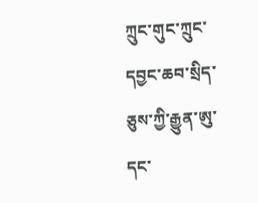ཀྲུང་གུང་ཀྲུང་དབྱང་ཆབ་སྲིད་ཅུས་ཀྱི་རྒྱུན་ཨུ་དང་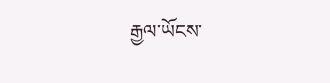རྒྱལ་ཡོངས་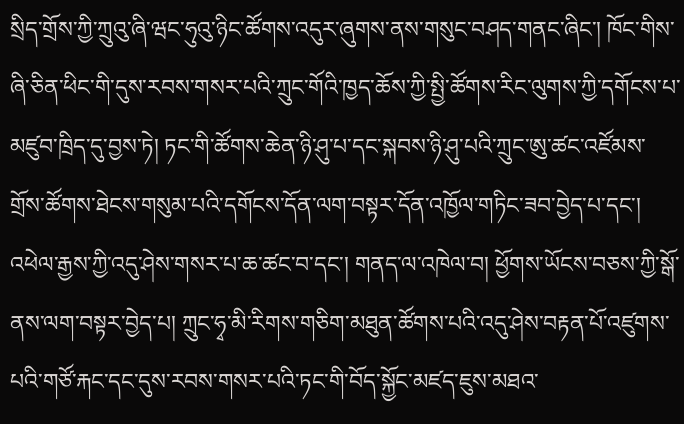སྲིད་གྲོས་ཀྱི་ཀྲུའུ་ཞི་ཝང་ཧུའུ་ཉིང་ཚོགས་འདུར་ཞུགས་ནས་གསུང་བཤད་གནང་ཞིང་། ཁོང་གིས་ཞི་ཅིན་ཕིང་གི་དུས་རབས་གསར་པའི་ཀྲུང་གོའི་ཁྱད་ཆོས་ཀྱི་སྤྱི་ཚོགས་རིང་ལུགས་ཀྱི་དགོངས་པ་མཛུབ་ཁྲིད་དུ་བྱས་ཏེ། ཏང་གི་ཚོགས་ཆེན་ཉི་ཤུ་པ་དང་སྐབས་ཉི་ཤུ་པའི་ཀྲུང་ཨུ་ཚང་འཛོམས་གྲོས་ཚོགས་ཐེངས་གསུམ་པའི་དགོངས་དོན་ལག་བསྟར་དོན་འཁྱོལ་གཏིང་ཟབ་བྱེད་པ་དང་། འཕེལ་རྒྱས་ཀྱི་འདུ་ཤེས་གསར་པ་ཆ་ཚང་བ་དང་། གནད་ལ་འཁེལ་བ། ཕྱོགས་ཡོངས་བཅས་ཀྱི་སྒོ་ནས་ལག་བསྟར་བྱེད་པ། ཀྲུང་ཧྭ་མི་རིགས་གཅིག་མཐུན་ཚོགས་པའི་འདུ་ཤེས་བརྟན་པོ་འཛུགས་པའི་གཙོ་རྐང་དང་དུས་རབས་གསར་པའི་ཏང་གི་བོད་སྐྱོང་མཛད་ཇུས་མཐའ་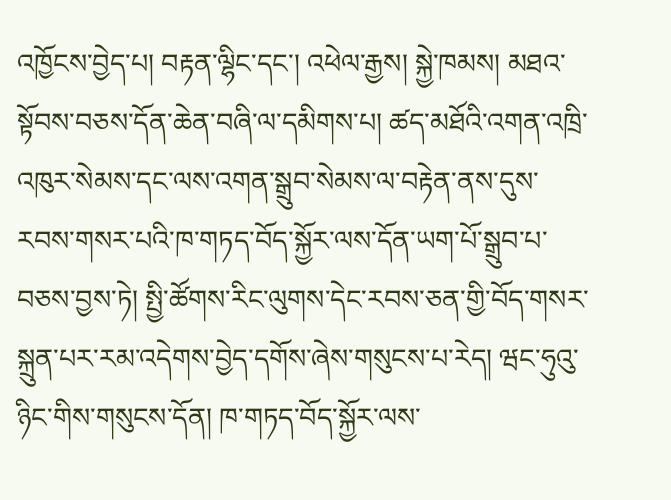འཁྱོངས་བྱེད་པ། བརྟན་ལྷིང་དང་། འཕེལ་རྒྱས། སྐྱེ་ཁམས། མཐའ་སྟོབས་བཅས་དོན་ཆེན་བཞི་ལ་དམིགས་པ། ཚད་མཐོའི་འགན་འཁྲི་འཁུར་སེམས་དང་ལས་འགན་སྒྲུབ་སེམས་ལ་བརྟེན་ནས་དུས་རབས་གསར་པའི་ཁ་གཏད་བོད་སྐྱོར་ལས་དོན་ཡག་པོ་སྒྲུབ་པ་བཅས་བྱས་ཏེ། སྤྱི་ཚོགས་རིང་ལུགས་དེང་རབས་ཅན་གྱི་བོད་གསར་སྐྲུན་པར་རམ་འདེགས་བྱེད་དགོས་ཞེས་གསུངས་པ་རེད། ཝང་ཧུའུ་ཉིང་གིས་གསུངས་དོན། ཁ་གཏད་བོད་སྐྱོར་ལས་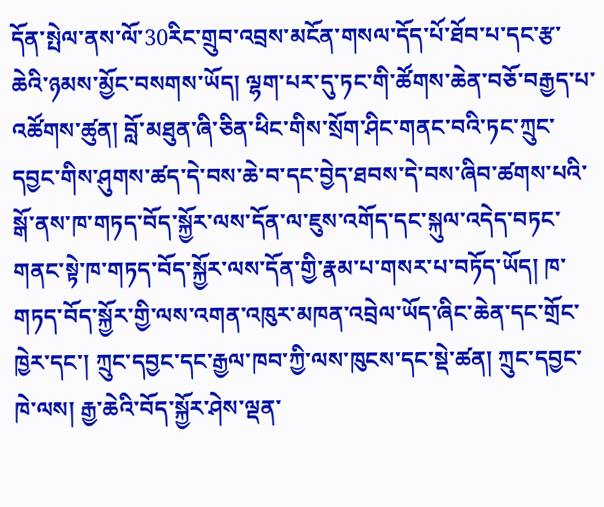དོན་སྤེལ་ནས་ལོ་30རིང་གྲུབ་འབྲས་མངོན་གསལ་དོད་པོ་ཐོབ་པ་དང་རྩ་ཆེའི་ཉམས་མྱོང་བསགས་ཡོད། ལྷག་པར་དུ་ཏང་གི་ཚོགས་ཆེན་བཅོ་བརྒྱད་པ་འཚོགས་ཚུན། བློ་མཐུན་ཞི་ཅིན་ཕིང་གིས་སྲོག་ཤིང་གནང་བའི་ཏང་ཀྲུང་དབྱང་གིས་ཤུགས་ཚད་དེ་བས་ཆེ་བ་དང་བྱེད་ཐབས་དེ་བས་ཞིབ་ཚགས་པའི་སྒོ་ནས་ཁ་གཏད་བོད་སྐྱོར་ལས་དོན་ལ་ཇུས་འགོད་དང་སྐུལ་འདེད་བཏང་གནང་སྟེ་ཁ་གཏད་བོད་སྐྱོར་ལས་དོན་གྱི་རྣམ་པ་གསར་པ་བཏོད་ཡོད། ཁ་གཏད་བོད་སྐྱོར་གྱི་ལས་འགན་འཁུར་མཁན་འབྲེལ་ཡོད་ཞིང་ཆེན་དང་གྲོང་ཁྱེར་དང་། ཀྲུང་དབྱང་དང་རྒྱལ་ཁབ་ཀྱི་ལས་ཁུངས་དང་སྡེ་ཚན། ཀྲུང་དབྱང་ཁེ་ལས། རྒྱ་ཆེའི་བོད་སྐྱོར་ཤེས་ལྡན་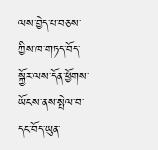ལས་བྱེད་པ་བཅས་ཀྱིས་ཁ་གཏད་བོད་སྐྱོར་ལས་དོན་ཕྱོགས་ཡོངས་ནས་སྤེལ་བ་དང་བོད་ཡུན་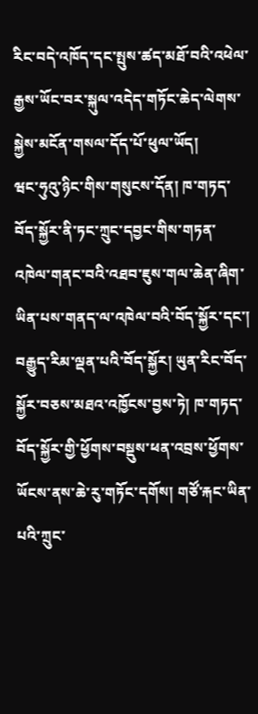རིང་བདེ་འཁོད་དང་སྤུས་ཚད་མཐོ་བའི་འཕེལ་རྒྱས་ཡོང་བར་སྐུལ་འདེད་གཏོང་ཆེད་ལེགས་སྐྱེས་མངོན་གསལ་དོད་པོ་ཕུལ་ཡོད།
ཝང་ཧུའུ་ཉིང་གིས་གསུངས་དོན། ཁ་གཏད་བོད་སྐྱོར་ནི་ཏང་ཀྲུང་དབྱང་གིས་གཏན་འཁེལ་གནང་བའི་འཐབ་ཇུས་གལ་ཆེན་ཞིག་ཡིན་པས་གནད་ལ་འཁེལ་བའི་བོད་སྐྱོར་དང་། བརྒྱུད་རིམ་ལྡན་པའི་བོད་སྐྱོར། ཡུན་རིང་བོད་སྐྱོར་བཅས་མཐའ་འཁྱོངས་བྱས་ཏེ། ཁ་གཏད་བོད་སྐྱོར་གྱི་ཕྱོགས་བསྡུས་ཕན་འབྲས་ཕྱོགས་ཡོངས་ནས་ཆེ་རུ་གཏོང་དགོས། གཙོ་རྐང་ཡིན་པའི་ཀྲུང་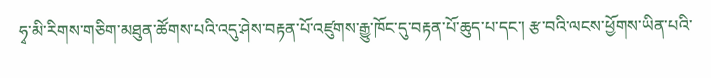ཧྭ་མི་རིགས་གཅིག་མཐུན་ཚོགས་པའི་འདུ་ཤེས་བརྟན་པོ་འཛུགས་རྒྱུ་ཁོང་དུ་བརྟན་པོ་ཆུད་པ་དང་། རྩ་བའི་ལངས་ཕྱོགས་ཡིན་པའི་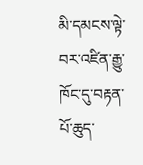མི་དམངས་ལྟེ་བར་འཛིན་རྒྱུ་ཁོང་དུ་བརྟན་པོ་ཆུད་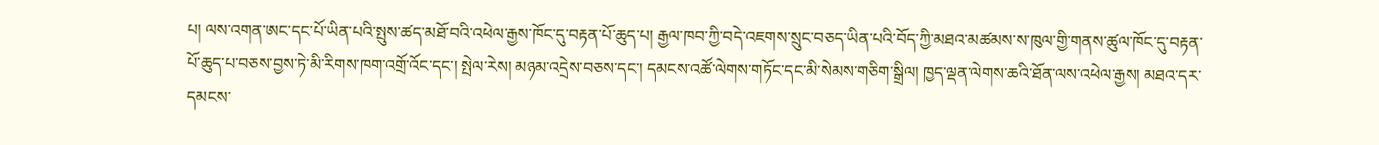པ། ལས་འགན་ཨང་དང་པོ་ཡིན་པའི་སྤུས་ཚད་མཐོ་བའི་འཕེལ་རྒྱས་ཁོང་དུ་བརྟན་པོ་ཆུད་པ། རྒྱལ་ཁབ་ཀྱི་བདེ་འཇགས་སྲུང་བཅད་ཡིན་པའི་བོད་ཀྱི་མཐའ་མཚམས་ས་ཁུལ་གྱི་གནས་ཚུལ་ཁོང་དུ་བརྟན་པོ་ཆུད་པ་བཅས་བྱས་ཏེ་མི་རིགས་ཁག་འགྲོ་འོང་དང་། སྤེལ་རེས། མཉམ་འདྲེས་བཅས་དང་། དམངས་འཚོ་ལེགས་གཏོང་དང་མི་སེམས་གཅིག་སྒྲིལ། ཁྱད་ལྡན་ལེགས་ཆའི་ཐོན་ལས་འཕེལ་རྒྱས། མཐའ་དར་དམངས་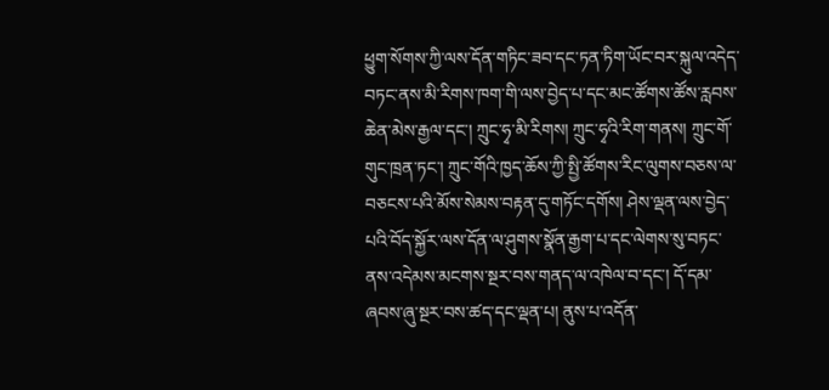ཕྱུག་སོགས་ཀྱི་ལས་དོན་གཏིང་ཟབ་དང་ཏན་ཏིག་ཡོང་བར་སྐུལ་འདེད་བཏང་ནས་མི་རིགས་ཁག་གི་ལས་བྱེད་པ་དང་མང་ཚོགས་ཚོས་རླབས་ཆེན་མེས་རྒྱལ་དང་། ཀྲུང་ཧྭ་མི་རིགས། ཀྲུང་ཧྭའི་རིག་གནས། ཀྲུང་གོ་གུང་ཁྲན་ཏང་། ཀྲུང་གོའི་ཁྱད་ཆོས་ཀྱི་སྤྱི་ཚོགས་རིང་ལུགས་བཅས་ལ་བཅངས་པའི་མོས་སེམས་བརྟན་དུ་གཏོང་དགོས། ཤེས་ལྡན་ལས་བྱེད་པའི་བོད་སྐྱོར་ལས་དོན་ལ་ཤུགས་སྣོན་རྒྱག་པ་དང་ལེགས་སུ་བཏང་ནས་འདེམས་མངགས་སྔར་བས་གནད་ལ་འཁེལ་བ་དང་། དོ་དམ་ཞབས་ཞུ་སྔར་བས་ཚད་དང་ལྡན་པ། ནུས་པ་འདོན་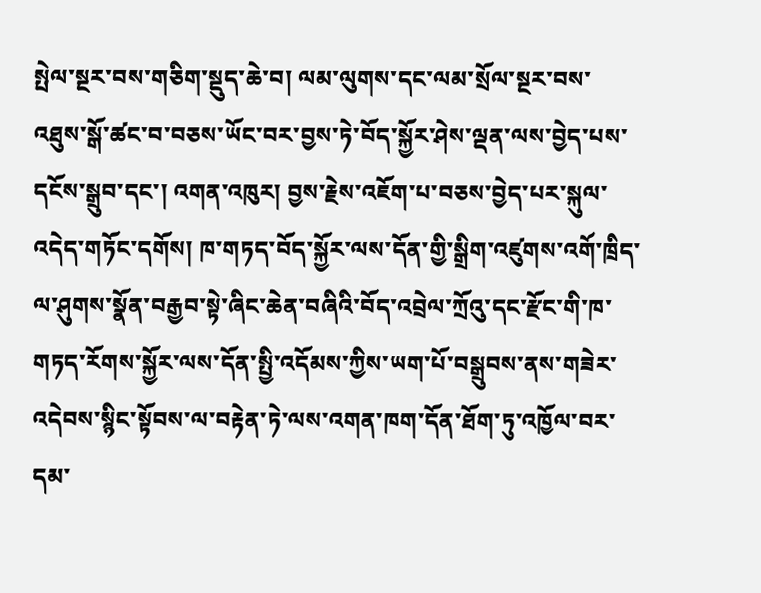སྤེལ་སྔར་བས་གཅིག་སྡུད་ཆེ་བ། ལམ་ལུགས་དང་ལམ་སྲོལ་སྔར་བས་འཐུས་སྒོ་ཚང་བ་བཅས་ཡོང་བར་བྱས་ཏེ་བོད་སྐྱོར་ཤེས་ལྡན་ལས་བྱེད་པས་དངོས་སྒྲུབ་དང་། འགན་འཁུར། བྱས་རྗེས་འཇོག་པ་བཅས་བྱེད་པར་སྐུལ་འདེད་གཏོང་དགོས། ཁ་གཏད་བོད་སྐྱོར་ལས་དོན་གྱི་སྒྲིག་འཛུགས་འགོ་ཁྲིད་ལ་ཤུགས་སྣོན་བརྒྱབ་སྟེ་ཞིང་ཆེན་བཞིའི་བོད་འབྲེལ་ཀྲོའུ་དང་རྫོང་གི་ཁ་གཏད་རོགས་སྐྱོར་ལས་དོན་སྤྱི་འདོམས་ཀྱིས་ཡག་པོ་བསྒྲུབས་ནས་གཟེར་འདེབས་སྙིང་སྟོབས་ལ་བརྟེན་ཏེ་ལས་འགན་ཁག་དོན་ཐོག་ཏུ་འཁྱོལ་བར་དམ་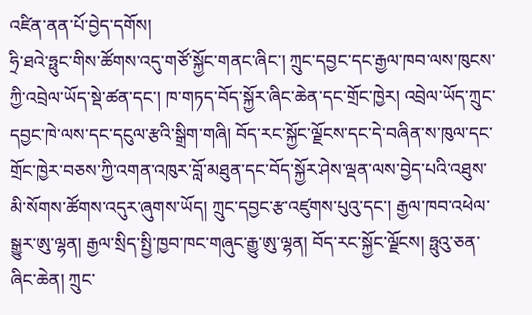འཛིན་ནན་པོ་བྱེད་དགོས།
ཧྲི་ཐའེ་ཧྥུང་གིས་ཚོགས་འདུ་གཙོ་སྐྱོང་གནང་ཞིང་། ཀྲུང་དབྱང་དང་རྒྱལ་ཁབ་ལས་ཁུངས་ཀྱི་འབྲེལ་ཡོད་སྡེ་ཚན་དང་། ཁ་གཏད་བོད་སྐྱོར་ཞིང་ཆེན་དང་གྲོང་ཁྱེར། འབྲེལ་ཡོད་ཀྲུང་དབྱང་ཁེ་ལས་དང་དངུལ་རྩའི་སྒྲིག་གཞི། བོད་རང་སྐྱོང་ལྗོངས་དང་དེ་བཞིན་ས་ཁུལ་དང་གྲོང་ཁྱེར་བཅས་ཀྱི་འགན་འཁུར་བློ་མཐུན་དང་བོད་སྐྱོར་ཤེས་ལྡན་ལས་བྱེད་པའི་འཐུས་མི་སོགས་ཚོགས་འདུར་ཞུགས་ཡོད། ཀྲུང་དབྱང་རྩ་འཛུགས་པུའུ་དང་། རྒྱལ་ཁབ་འཕེལ་སྒྱུར་ཨུ་ལྷན། རྒྱལ་སྲིད་སྤྱི་ཁྱབ་ཁང་གཞུང་རྒྱུ་ཨུ་ལྷན། བོད་རང་སྐྱོང་ལྗོངས། ཧྥུའུ་ཅན་ཞིང་ཆེན། ཀྲུང་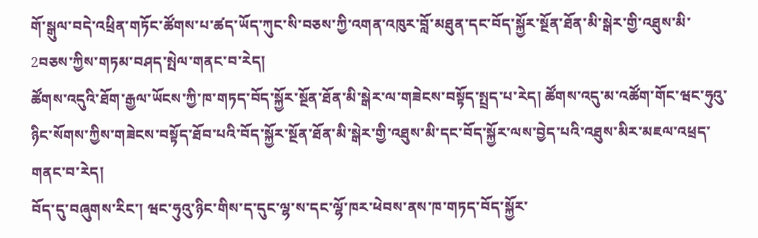གོ་སྒུལ་བདེ་འཕྲིན་གཏོང་ཚོགས་པ་ཚད་ཡོད་ཀུང་སི་བཅས་ཀྱི་འགན་འཁུར་བློ་མཐུན་དང་བོད་སྐྱོར་སྔོན་ཐོན་མི་སྒེར་གྱི་འཐུས་མི་2བཅས་ཀྱིས་གཏམ་བཤད་སྤེལ་གནང་བ་རེད།
ཚོགས་འདུའི་ཐོག་རྒྱལ་ཡོངས་ཀྱི་ཁ་གཏད་བོད་སྐྱོར་སྔོན་ཐོན་མི་སྒེར་ལ་གཟེངས་བསྟོད་སྤྲད་པ་རེད། ཚོགས་འདུ་མ་འཚོག་གོང་ཝང་ཧུའུ་ཉིང་སོགས་ཀྱིས་གཟེངས་བསྟོད་ཐོབ་པའི་བོད་སྐྱོར་སྔོན་ཐོན་མི་སྒེར་གྱི་འཐུས་མི་དང་བོད་སྐྱོར་ལས་བྱེད་པའི་འཐུས་མིར་མཇལ་འཕྲད་གནང་བ་རེད།
བོད་དུ་བཞུགས་རིང་། ཝང་ཧུའུ་ཉིང་གིས་ད་དུང་ལྷ་ས་དང་ལྷོ་ཁར་ཕེབས་ནས་ཁ་གཏད་བོད་སྐྱོར་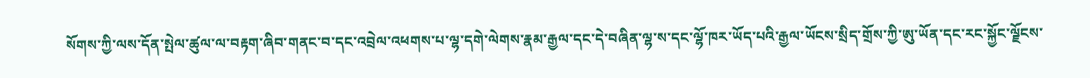སོགས་ཀྱི་ལས་དོན་སྤེལ་ཚུལ་ལ་བརྟག་ཞིབ་གནང་བ་དང་འབྲེལ་འཕགས་པ་ལྷ་དགེ་ལེགས་རྣམ་རྒྱལ་དང་དེ་བཞིན་ལྷ་ས་དང་ལྷོ་ཁར་ཡོད་པའི་རྒྱལ་ཡོངས་སྲིད་གྲོས་ཀྱི་ཨུ་ཡོན་དང་རང་སྐྱོང་ལྗོངས་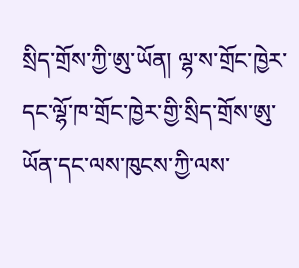སྲིད་གྲོས་ཀྱི་ཨུ་ཡོན། ལྷ་ས་གྲོང་ཁྱེར་དང་ལྷོ་ཁ་གྲོང་ཁྱེར་གྱི་སྲིད་གྲོས་ཨུ་ཡོན་དང་ལས་ཁུངས་ཀྱི་ལས་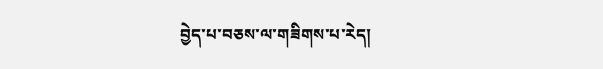བྱེད་པ་བཅས་ལ་གཟིགས་པ་རེད།